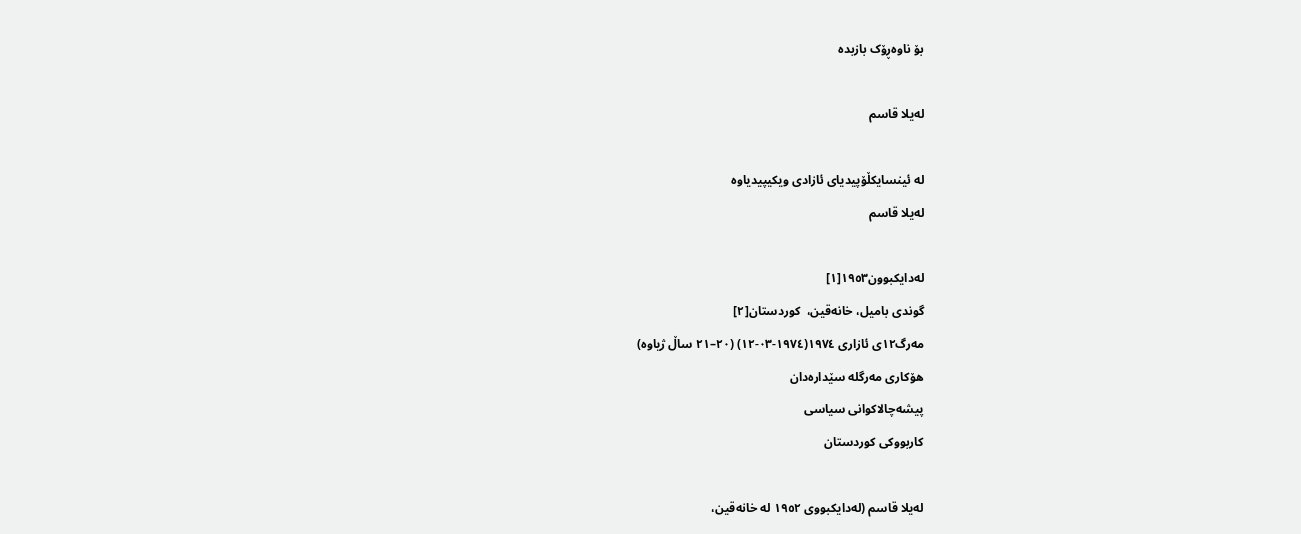بۆ ناوەڕۆک بازبدە

لەیلا قاسم

لە ئینسایکڵۆپیدیای ئازادی ویکیپیدیاوە
لەیلا قاسم

لەدایکبوون١٩٥٣[١]
گوندی بامیل، خانەقین،  کوردستان[٢]
مەرگ١٢ی ئازاری ١٩٧٤(١٩٧٤-٠٣-١٢) (٢٠–٢١ ساڵ ژیاوە)
ھۆکاری مەرگلە سێدارەدان
پیشەچالاکوانی سیاسی
کاربووکی کوردستان

لەیلا قاسم (لەدایکبووی ١٩٥٢ لە خانەقین،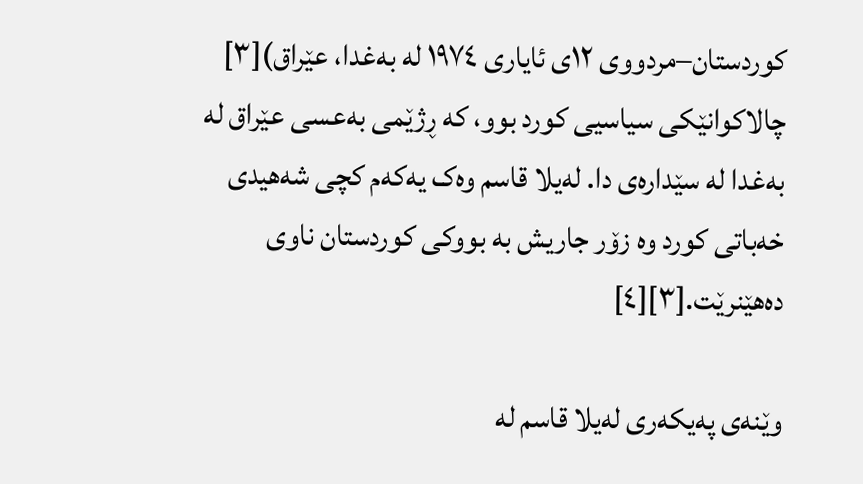کوردستان–مردووی ١٢ی ئایاری ١٩٧٤ لە بەغدا، عێراق)[٣] چالاکوانێکی سیاسیی کورد بوو، کە ڕژێمی بەعسی عێراق لە بەغدا لە سێدارەی دا. لەیلا قاسم وەک یەکەم کچی شەھیدی خەباتی کورد وە زۆر جاریش بە بووکی کوردستان ناوی دەھێنرێت.[٣][٤]

وێنەی پەیکەری لەیلا قاسم لە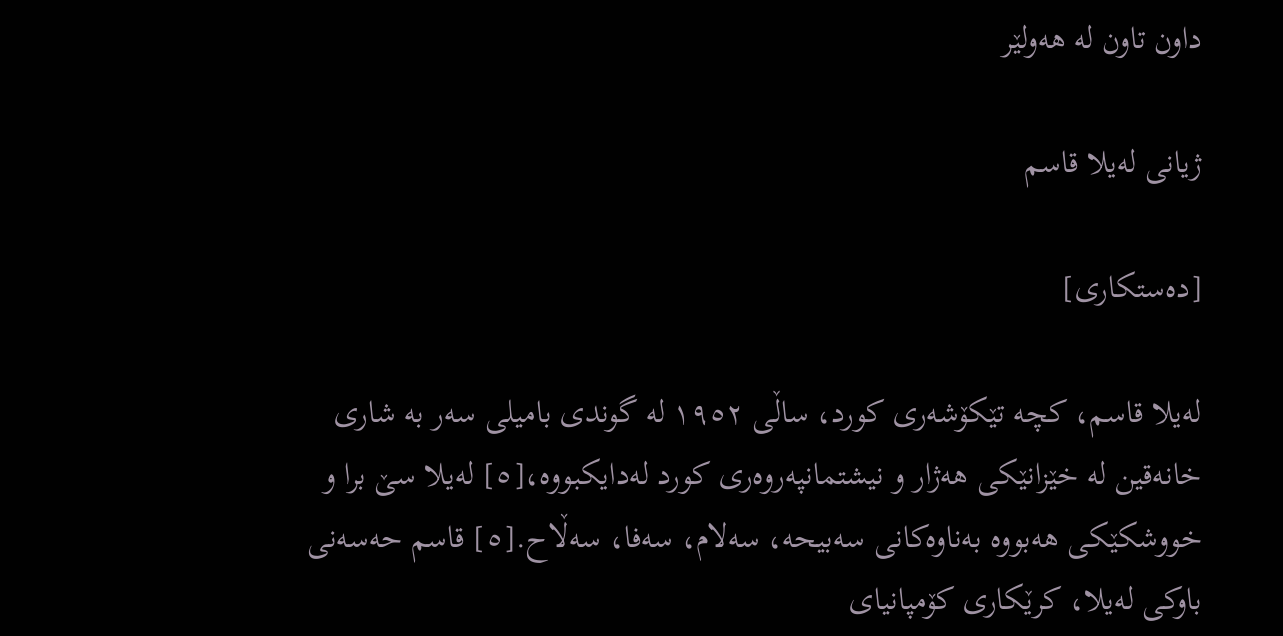داون تاون لە هەولێر

ژیانی لەیلا قاسم

[دەستکاری]

لەیلا قاسم، کچە تێکۆشەری کورد، ساڵی ١٩٥٢ لە گوندی بامیلی سەر بە شاری خانەقین لە خێزانێکی ھەژار و نیشتمانپەروەری کورد لەدایکبووە،[٥] لەیلا سێ برا و خووشکێکی ھەبووە بەناوەکانی سەبیحە، سەلام، سەفا، سەڵاح.[٥] قاسم حەسەنی باوکی لەیلا، کرێکاری کۆمپانیای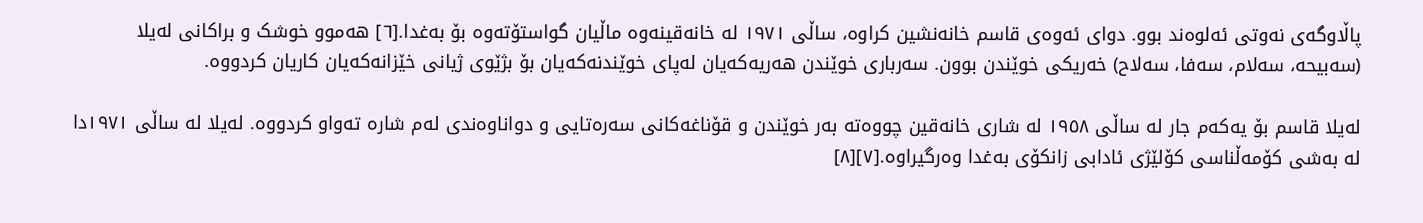پاڵاوگەی نەوتی ئەلوەند بوو. دوای ئەوەی قاسم خانەنشین کراوە، ساڵی ١٩٧١ لە خانەقینەوە ماڵیان گواستۆتەوە بۆ بەغدا.[٦] ھەموو خوشک و براکانی لەیلا (سەبیحە، سەلام، سەفا، سەلاح) خەریکی خوێندن بوون. سەرباری خوێندن ھەریەکەیان لەپای خوێندنەکەیان بۆ بژێوی ژیانی خێزانەکەیان کاریان کردووە.

لەیلا قاسم بۆ یەکەم جار لە ساڵی ١٩٥٨ لە شاری خانەقین چووەتە بەر خوێندن و قۆناغەکانی سەرەتایی و دواناوەندی لەم شارە تەواو کردووە. لەیلا لە ساڵی ١٩٧١دا لە بەشی کۆمەڵناسی کۆلێژی ئادابی زانکۆی بەغدا وەرگیراوە.[٧][٨]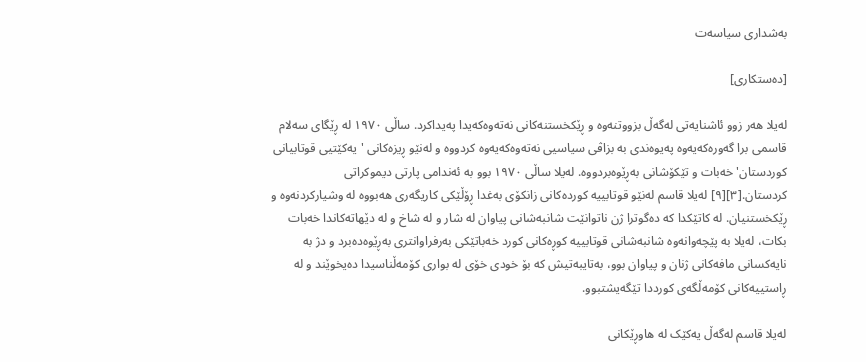بەشداری سیاسەت

[دەستکاری]

لەیلا ھەر زوو ئاشنایەتی لەگەڵ بزووتنەوە و ڕێکخستنەکانی نەتەوەکەیدا پەیداکرد. ساڵی ١٩٧٠ لە ڕێگای سەلام قاسمی برا گەورەکەیەوە پەیوەندی بە بزاڤی سیاسیی نەتەوەکەیەوە کردووە و لەنێو ڕیزەکانی 'یەکێتیی قوتابیانی کوردستان' خەبات و تێکۆشانی بەڕێوەبردووە. لەیلا ساڵی ١٩٧٠ بوو بە ئەندامی پارتی دیموکراتی کردستان.[٣][٩] لەیلا قاسم لەنێو قوتابییە کوردەکانی زانکۆی بەغدا ڕۆڵێکی کاریگەری ھەبووە لە وشیارکردنەوە و ڕێکخستنیان. لە کاتێکدا کە دەگوترا ژن ناتوانێت شانبەشانی پیاوان لە شار و لە شاخ و لە دێھاتەکاندا خەبات بکات، لەیلا بە پێچەوانەوە شانبەشانی قوتابییە کوڕەکانی کورد خەباتێکی بەرفراوانتری بەڕێوەدەبرد و دژ بە نایەکسانی مافەکانی ژنان و پیاوان بوو، بەتایبەتیش کە بۆ خودی خۆی لە بواری کۆمەڵناسیدا دەیخوێند و لە ڕاستییەکانی کۆمەڵگەی کورددا تێگەیشتبوو.

لەیلا قاسم لەگەڵ یەکێک لە ھاوڕێکانی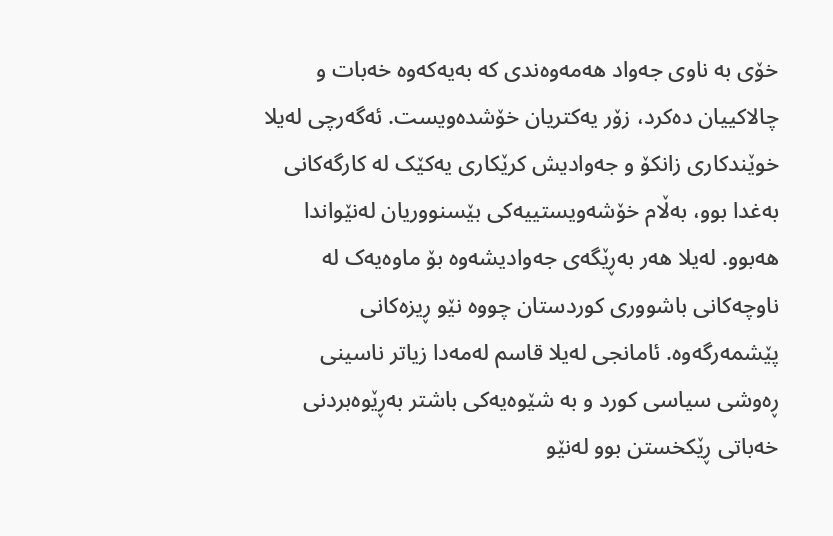خۆی بە ناوی جەواد ھەمەوەندی کە بەیەکەوە خەبات و چالاکییان دەکرد، زۆر یەکتریان خۆشدەویست. ئەگەرچی لەیلا خوێندکاری زانکۆ و جەوادیش کرێکاری یەکێک لە کارگەکانی بەغدا بوو، بەڵام خۆشەویستییەکی بێسنووریان لەنێواندا ھەبوو. لەیلا ھەر بەڕێگەی جەوادیشەوە بۆ ماوەیەک لە ناوچەکانی باشووری کوردستان چووە نێو ڕیزەکانی پێشمەرگەوە. ئامانجی لەیلا قاسم لەمەدا زیاتر ناسینی ڕەوشی سیاسی کورد و بە شێوەیەکی باشتر بەڕێوەبردنی خەباتی ڕێکخستن بوو لەنێو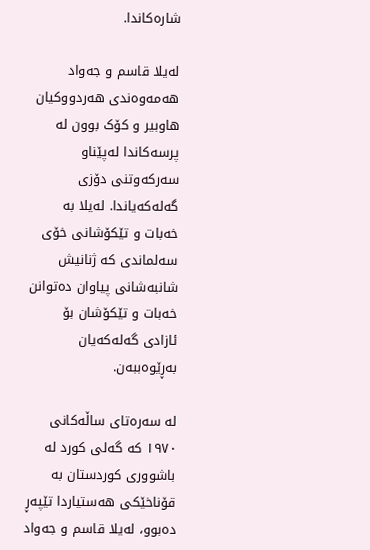شارەکاندا.

لەیلا قاسم و جەواد ھەمەوەندی ھەردووکیان ھاوبیر و کۆک بوون لە پرسەکاندا لەپێناو سەرکەوتنی دۆزی گەلەکەیاندا. لەیلا بە خەبات و تێکۆشانی خۆی سەلماندی کە ژنانیش شانبەشانی پیاوان دەتوانن خەبات و تێکۆشان بۆ ئازادی گەلەکەیان بەڕێوەببەن.

لە سەرەتای ساڵەکانی ١٩٧٠ کە گەلی کورد لە باشووری کوردستان بە قۆناخێکی ھەستیاردا تێپەڕ دەبوو، لەیلا قاسم و جەواد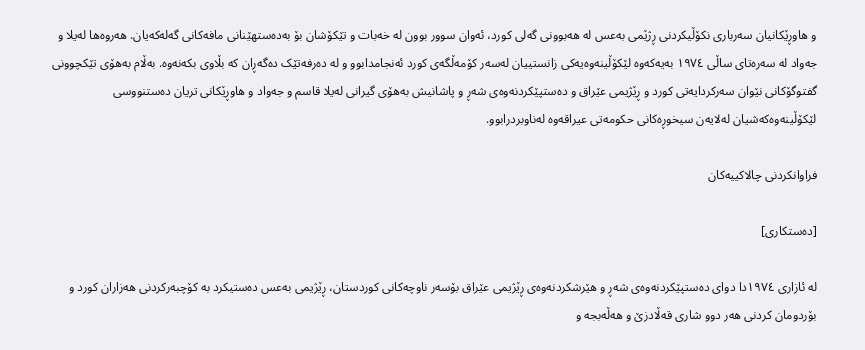و ھاوڕێکانیان سەرباری نکۆڵیکردنی ڕژێمی بەعس لە ھەبوونی گەلی کورد، ئەوان سوور بوون لە خەبات و تێکۆشان بۆ بەدەستھێنانی مافەکانی گەلەکەیان. ھەروەھا لەیلا و جەواد لە سەرەتای ساڵی ١٩٧٤ بەیەکەوە لێکۆڵینەوەیەکی زانستییان لەسەر کۆمەڵگەی کورد ئەنجامدابوو و لە دەرفەتێک دەگەڕان کە بڵاوی بکەنەوە. بەڵام بەھۆی تێکچوونی گفتوگۆکانی نێوان سەرکردایەتی کورد و ڕێژیمی عێراق و دەستپێکردنەوەی شەڕ و پاشانیش بەھۆی گیرانی لەیلا قاسم و جەواد و ھاوڕێکانی تریان دەستنووسی لێکۆڵینەوەکەشیان لەلایەن سیخوڕەکانی حکومەتی عیراقەوە لەناوبردرابوو.

فراوانکردنی چالاکییەکان

[دەستکاری]

لە ئازاری ١٩٧٤دا دوای دەستپێکردنەوەی شەڕ و ھێرشکردنەوەی ڕێژیمی عێراق بۆسەر ناوچەکانی کوردستان، ڕێژیمی بەعس دەستیکرد بە کۆچبەرکردنی ھەزاران کورد و بۆردومان کردنی ھەر دوو شاری قەڵادزێ و ھەڵەبجە و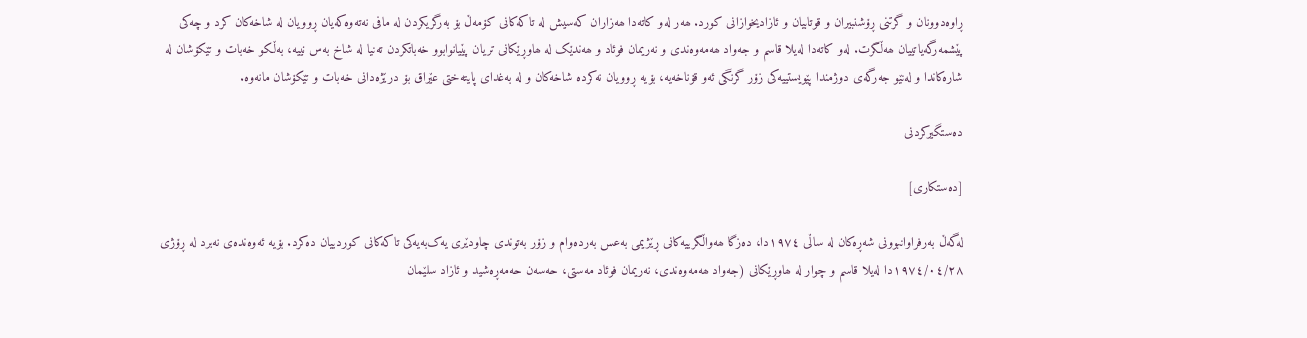ڕاوەدوونان و گرتنی ڕۆشنبیران و قوتابیان و ئازادیخوازانی کورد. ھەر لەو کاتەدا ھەزاران کەسیش لە تاکەکانی کۆمەڵ بۆ بەرگریکردن لە مافی نەتەوەکەیان ڕوویان لە شاخەکان کرد و چەکی پێشمەرگەیاتییان ھەڵگرت. لەو کاتەدا لەیلا قاسم و جەواد ھەمەوەندی و نەریمان فوئاد و ھەندێک لە ھاوڕێکانی تریان پێیانوابوو خەباتکردن تەنیا لە شاخ بەس نییە، بەڵکو خەبات و تێکۆشان لە شارەکاندا و لەنێو جەرگەی دوژمندا پێویستییەکی زۆر گرنگی ئەو قۆناخەیە، بۆیە ڕوویان نەکردە شاخەکان و لە بەغدای پایتەختی عێراق بۆ درێژەدانی خەبات و تێکۆشان مانەوە.

دەستگیرکردنی

[دەستکاری]

لەگەڵ بەرفراوانبوونی شەڕەکان لە ساڵی ١٩٧٤دا، دەزگا ھەواڵگرییەکانی ڕێژیمی بەعس بەردەوام و زۆر بەتوندی چاودێری یەک‌بەیەکی تاکەکانی کوردییان دەکرد. بۆیە ئەوەندەی نەبرد لە ڕۆژی ١٩٧٤/٠٤/٢٨دا لەیلا قاسم و چوار لە ھاوڕێکانی (جەواد ھەمەوەندی، نەریمان فوئاد مەستی، حەسەن حەمەڕەشید و ئازاد سلێمان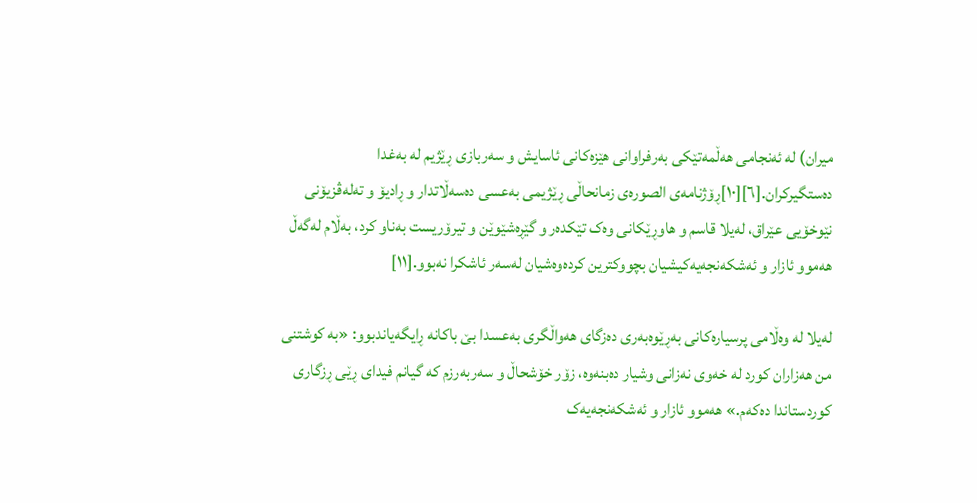میران) لە ئەنجامی ھەڵمەتێکی بەرفراوانی ھێزەکانی ئاسایش و سەربازی ڕێژیم لە بەغدا دەستگیرکران.[٦][١٠]ڕۆژنامەی الصورەی زمانحاڵی ڕێژیمی بەعسی دەسەڵاتدار و ڕادیۆ و تەلەڤزیۆنی نێوخۆیی عێراق، لەیلا قاسم و ھاوڕێکانی وەک تێکدەر و گێڕەشێوێن و تیرۆریست بەناو کرد، بەڵام لەگەڵ ھەموو ئازار و ئەشکەنجەیەکیشیان بچووکترین کردەوەشیان لەسەر ئاشکرا نەبوو.[١١]

لەیلا لە وەڵامی پرسیارەکانی بەڕێوەبەری دەزگای ھەواڵگری بەعسدا بێ باکانە ڕایگەیاندبوو: «بە کوشتنی من ھەزاران کورد لە خەوی نەزانی وشیار دەبنەوە، زۆر خۆشحاڵ و سەربەرزم کە گیانم فیدای ڕێی ڕزگاری کوردستاندا دەکەم.» ھەموو ئازار و ئەشکەنجەیەک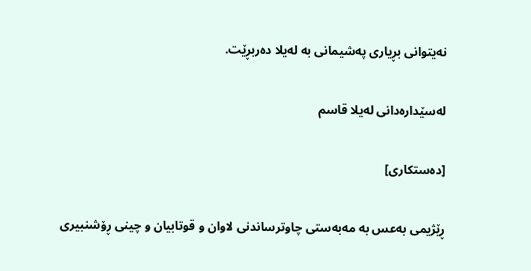نەیتوانی بڕیاری پەشیمانی بە لەیلا دەربڕێت.

لەسێدارەدانی لەیلا قاسم

[دەستکاری]

ڕێژیمی بەعس بە مەبەستی چاوترساندنی لاوان و قوتابیان و چینی ڕۆشنبیری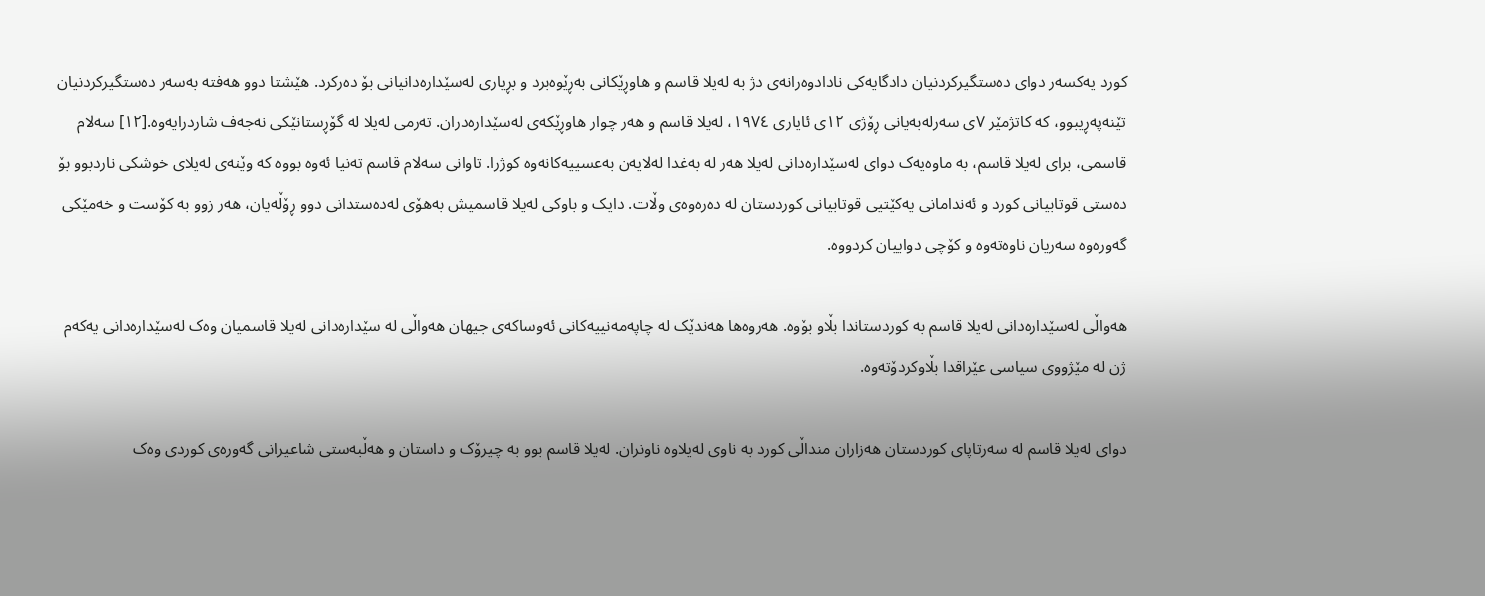کورد یەکسەر دوای دەستگیرکردنیان دادگایەکی نادادوەرانەی دژ بە لەیلا قاسم و ھاوڕێکانی بەڕێوەبرد و بڕیاری لەسێدارەدانیانی بۆ دەرکرد. ھێشتا دوو ھەفتە بەسەر دەستگیرکردنیان تێنەپەڕیبوو، کە کاتژمێر ٧ی سەرلەبەیانی ڕۆژی ١٢ی ئایاری ١٩٧٤، لەیلا قاسم و ھەر چوار ھاوڕێکەی لەسێدارەدران. تەرمی لەیلا لە گۆڕستانێکی نەجەف شاردرایەوە.[١٢] سەلام قاسمی، برای لەیلا قاسم، بە ماوەیەک دوای لەسێدارەدانی لەیلا ھەر لە بەغدا لەلایەن بەعسییەکانەوە کوژرا. تاوانی سەلام قاسم تەنیا ئەوە بووە کە وێنەی لەیلای خوشکی ناردبوو بۆ دەستی قوتابیانی کورد و ئەندامانی یەکێتیی قوتابیانی کوردستان لە دەرەوەی وڵات. دایک و باوکی لەیلا قاسمیش بەھۆی لەدەستدانی دوو ڕۆڵەیان، ھەر زوو بە کۆست و خەمێکی گەورەوە سەریان ناوەتەوە و کۆچی دواییان کردووە.

ھەواڵی لەسێدارەدانی لەیلا قاسم بە کوردستاندا بڵاو بۆوە. ھەروەھا ھەندێک لە چاپەمەنییەکانی ئەوساکەی جیھان ھەواڵی لە سێدارەدانی لەیلا قاسمیان وەک لەسێدارەدانی یەکەم ژن لە مێژووی سیاسی عێراقدا بڵاوکردۆتەوە.

دوای لەیلا قاسم لە سەرتاپای کوردستان ھەزاران منداڵی کورد بە ناوی لەیلاوە ناونران. لەیلا قاسم بوو بە چیرۆک و داستان و ھەڵبەستی شاعیرانی گەورەی کوردی وەک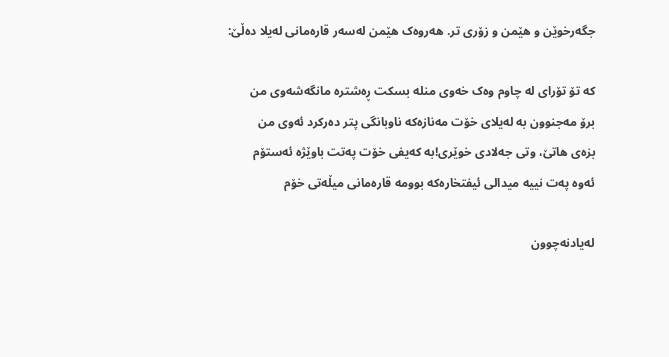جگەرخوێن و ھێمن و زۆری تر. ھەروەک ھێمن لەسەر قارەمانی لەیلا دەڵێ:

کە تۆ تۆرای لە چاوم وەک خەوی منلە بسکت ڕەشترە مانگەشەوی من
برۆ مەجنوون بە لەیلای خۆت مەنازەکە ناوبانگی پتر دەرکرد ئەوی من
بزەی ھاتێ، وتی جەلادی خوێری!بە کەیفی خۆت پەتت باوێژە ئەستۆم
ئەوە پەت نییە میدالی ئیفتخارەکە بوومە قارەمانی میڵەتی خۆم

لەیادنەچوون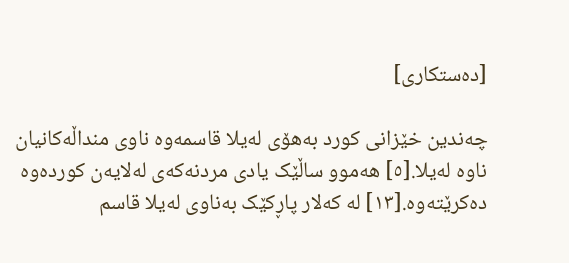[دەستکاری]

چەندین خێزانی کورد بەھۆی لەیلا قاسمەوە ناوی منداڵەکانیان ناوە لەیلا.[٥] ھەموو ساڵێک یادی مردنەکەی لەلایەن کوردەوە دەکرێتەوە.[١٣] لە کەلار پاڕکێک بەناوی لەیلا قاسم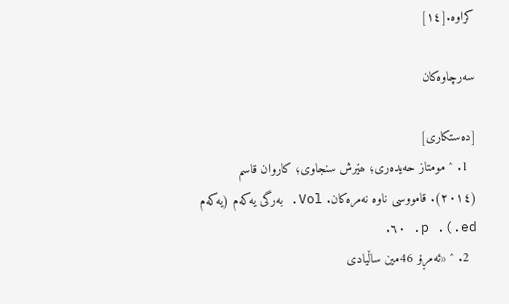کراوە.[١٤]

سەرچاوەکان

[دەستکاری]
  1. ^ مومتاز حەیدەری؛ ھێرش سنجاوی؛ کاروان قاسم (٢٠١٤). قامووسی ناوە نەمرەکان. Vol. بەرگی یەکەم (یەکەم ed.). p. ٦٠.
  2. ^ «ئەمڕۆ 46مین ساڵیادی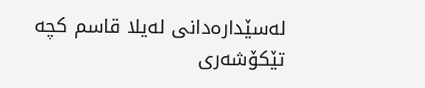لەسێدارەدانی لەیلا قاسم کچە تێکۆشەری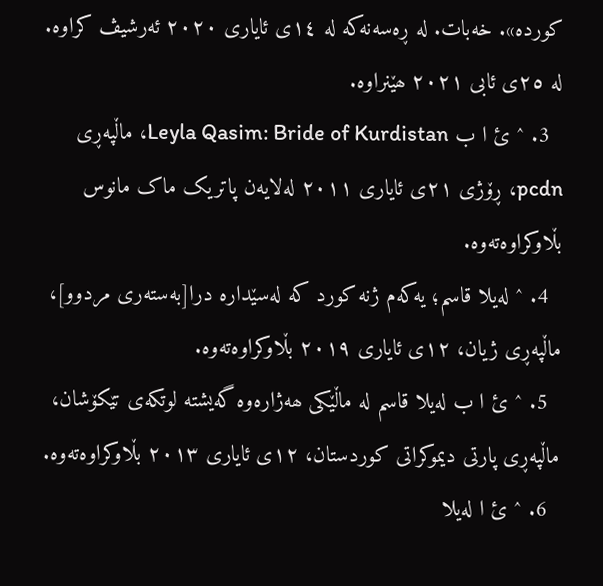کوردە». خەبات. لە ڕەسەنەکە لە ١٤ی ئایاری ٢٠٢٠ ئەرشیڤ کراوە. لە ٢٥ی ئابی ٢٠٢١ ھێنراوە.
  3. ^ ئ ا ب Leyla Qasim: Bride of Kurdistan، ماڵپەڕی pcdn، ڕۆژی ٢١ی ئایاری ٢٠١١ لەلایەن پاتریک ماک مانوس بڵاوکراوەتەوە.
  4. ^ لەیلا قاسم؛ یەکەم ژنە کورد کە لەسێدارە درا[بەستەری مردوو]، ماڵپەڕی ژیان، ١٢ی ئایاری ٢٠١٩ بڵاوکراوەتەوە.
  5. ^ ئ ا ب لەیلا قاسم لە ماڵێکی ھەژارەوە گەیشتە لوتکەی تێکۆشان، ماڵپەڕی پارتی دیموکراتی کوردستان، ١٢ی ئایاری ٢٠١٣ بڵاوکراوەتەوە.
  6. ^ ئ ا لەیلا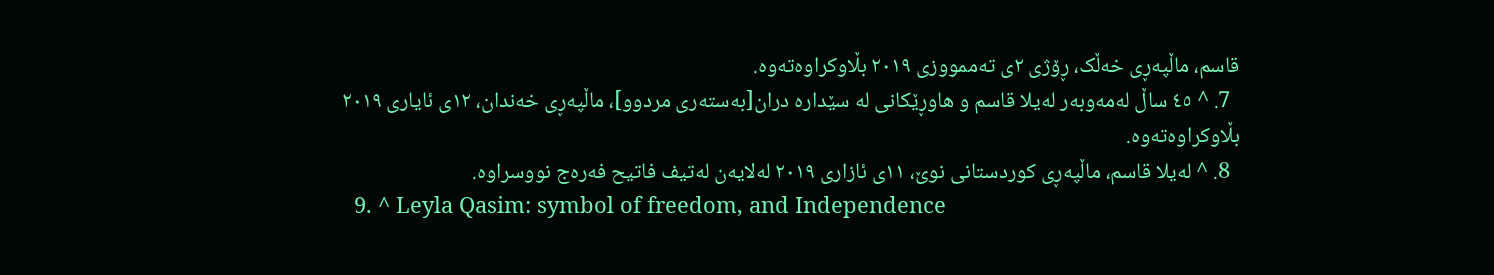قاسم، ماڵپەڕی خەڵک، ڕۆژی ٢ی تەممووزی ٢٠١٩ بڵاوکراوەتەوە.
  7. ^ ٤٥ ساڵ لەمەوبەر لەیلا قاسم و ھاوڕێکانی لە سێدارە دران[بەستەری مردوو]، ماڵپەڕی خەندان، ١٢ی ئایاری ٢٠١٩ بڵاوکراوەتەوە.
  8. ^ لەیلا قاسم، ماڵپەڕی کوردستانی نوێ، ١١ی ئازاری ٢٠١٩ لەلایەن لەتیف فاتیح فەرەج نووسراوە.
  9. ^ Leyla Qasim: symbol of freedom, and Independence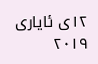١٢ی ئایاری ٢٠١٩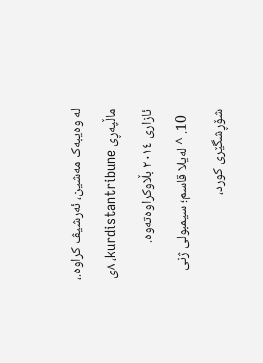لە وەیبەک مەشین، ئەرشیڤ کراوە.، ماڵپەڕی kurdistantribune، ٨ی ئازاری ٢٠١٤ بڵاوکراوەتەوە.
  10. ^ لەیلا قاسم؛ سیمبولی ژنی شۆڕشگێری کورد،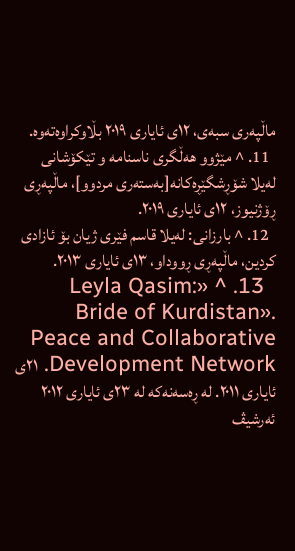ماڵپەری سبەی، ١٢ی ئایاری ٢٠١٩ بڵاوکراوەتەوە.
  11. ^ مێژوو ھەڵگری ناسنامە و تێکۆشانی لەیلا شۆڕشگێڕەکانە[بەستەری مردوو]، ماڵپەڕی ڕۆژنیوز، ١٢ی ئایاری ٢٠١٩.
  12. ^ بارزانی: لەیلا قاسم فێری ژیان بۆ ئازادی کردین، ماڵپەڕی ڕووداو، ١٣ی ئایاری ٢٠١٣.
  13. ^ «Leyla Qasim: Bride of Kurdistan». Peace and Collaborative Development Network. ٢١ی ئایاری ٢٠١١. لە ڕەسەنەکە لە ٢٣ی ئایاری ٢٠١٢ ئەرشیڤ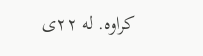کراوە. لە ٢٢ی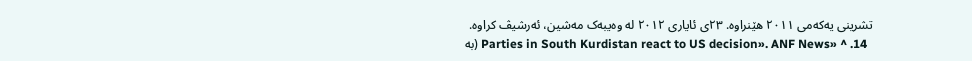تشرینی یەکەمی ٢٠١١ ھێنراوە. ٢٣ی ئایاری ٢٠١٢ لە وەیبەک مەشین، ئەرشیڤ کراوە.
  14. ^ «Parties in South Kurdistan react to US decision». ANF News (بە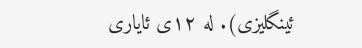ئینگلیزی). لە ١٢ی ئایاری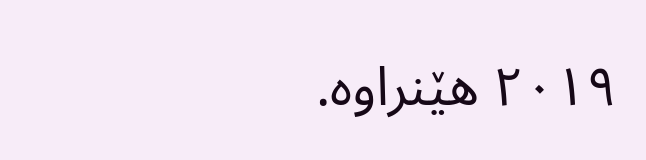٢٠١٩ ھێنراوە.